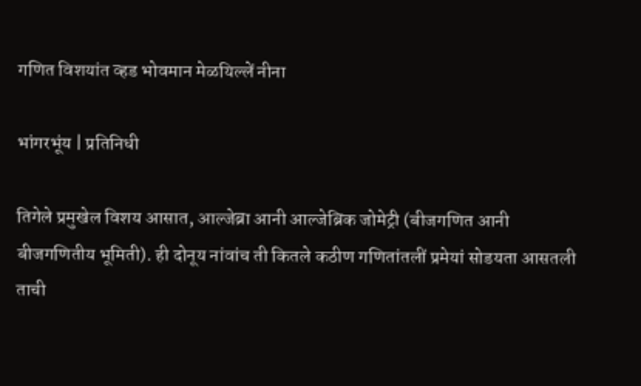गणित विशयांत व्हड भोवमान मेळयिल्लें नीना

भांगरभूंय | प्रतिनिधी

तिगेले प्रमुखेल विशय आसात, आल्जेब्रा आनी आल्जेब्रिक जोमेट्री (बीजगणित आनी बीजगणितीय भूमिती). ही दोनूय नांवांच ती कितले कठीण गणितांतलीं प्रमेयां सोडयता आसतली ताची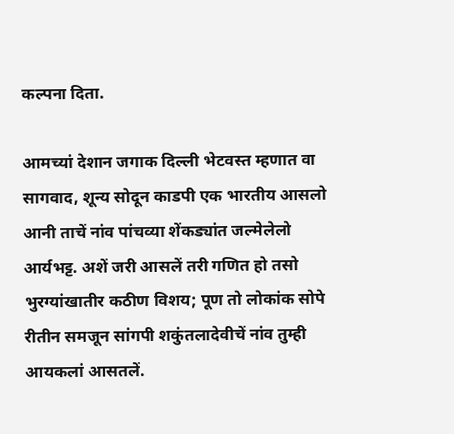कल्पना दिता.

आमच्यां देशान जगाक दिल्ली भेटवस्त म्हणात वा सागवाद, शून्य सोदून काडपी एक भारतीय आसलो आनी ताचें नांव पांचव्या शेंकड्यांत जल्मेलेलो आर्यभट्ट. अशें जरी आसलें तरी गणित हो तसो भुरग्यांखातीर कठीण विशय; पूण तो लोकांक सोपे रीतीन समजून सांगपी शकुंतलादेवीचें नांव तुम्ही आयकलां आसतलें.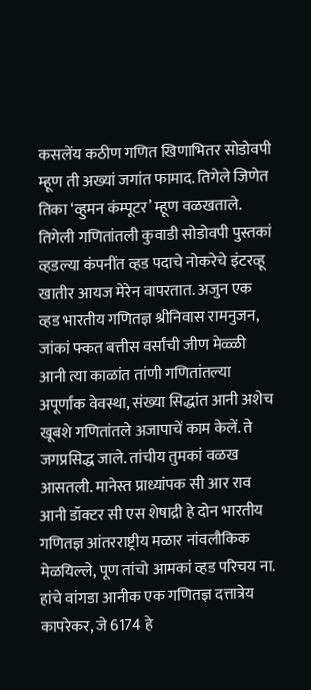कसलेंय कठीण गणित खिणाभितर सोडोवपी म्हूण ती अख्यां जगांत फामाद. तिगेले जिणेत तिका ‘व्हुमन कंम्पूटर’ म्हूण वळखताले. तिगेली गणितांतली कुवाडी सोडोवपी पुस्तकां व्हडल्या कंपनींत व्हड पदाचे नोकरेचे इंटरव्हू खातीर आयज मेरेन वापरतात. अजुन एक व्हड भारतीय गणितज्ञ श्रीनिवास रामनुजन, जांकां फ्कत बत्तीस वर्सांची जीण मेळ्ळी आनी त्या काळांत तांणी गणितांतल्या अपूर्णांक वेवस्था, संख्या सिद्धांत आनी अशेच खूबशे गणितांतले अजापाचें काम केलें. ते जगप्रसिद्ध जाले. तांचीय तुमकां वळख आसतली. मानेस्त प्राध्यांपक सी आर राव आनी डॉक्टर सी एस शेषाद्री हे दोन भारतीय गणितज्ञ आंतरराष्ट्रीय मळार नांवलौकिक मेळयिल्ले, पूण तांचो आमकां व्हड परिचय ना. हांचे वांगडा आनीक एक गणितज्ञ दत्तात्रेय कापरेकर, जे 6174 हे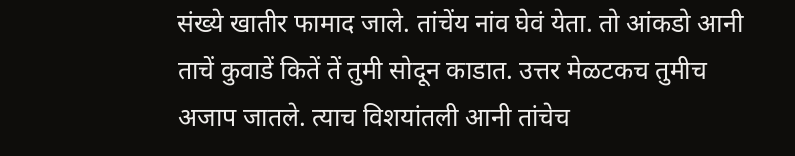संख्ये खातीर फामाद जाले. तांचेंय नांव घेवं येता. तो आंकडो आनी ताचें कुवाडें कितें तें तुमी सोदून काडात. उत्तर मेळटकच तुमीच अजाप जातले. त्याच विशयांतली आनी तांचेच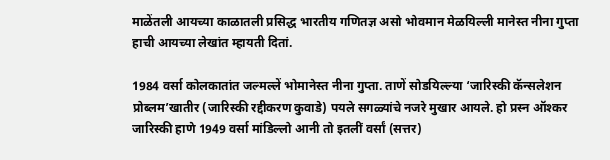माळेंतली आयच्या काळातली प्रसिद्ध भारतीय गणितज्ञ असो भोवमान मेळयिल्ली मानेस्त नीना गुप्ता हाची आयच्या लेखांत म्हायती दितां.

1984 वर्सा कोलकातांत जल्मल्लें भोमानेस्त नीना गुप्ता. ताणें सोडयिल्ल्या ‘जारिस्की कॅन्सलेशन प्रोब्लम’खातीर (जारिस्की रद्दीकरण कुवाडे) पयले सगळ्यांचे नजरे मुखार आयले. हो प्रस्न ऑश्कर जारिस्की हाणे 1949 वर्सा मांडिल्लो आनी तो इतलीं वर्सां (सत्तर)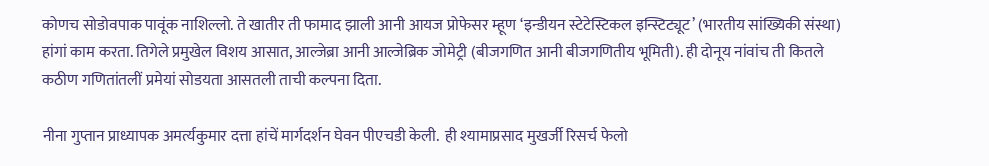कोणच सोडोवपाक पावूंक नाशिल्लो. ते खातीर ती फामाद झाली आनी आयज प्रोफेसर म्हूण ‘इन्डीयन स्टेटेस्टिकल इन्स्टिट्यूट’ (भारतीय सांख्यिकी संस्था) हांगां काम करता. तिगेले प्रमुखेल विशय आसात, आल्जेब्रा आनी आल्जेब्रिक जोमेट्री (बीजगणित आनी बीजगणितीय भूमिती). ही दोनूय नांवांच ती कितले कठीण गणितांतलीं प्रमेयां सोडयता आसतली ताची कल्पना दिता.

नीना गुप्तान प्राध्यापक अमर्त्यकुमार दत्ता हांचें मार्गदर्शन घेवन पीएचडी केली.  ही श्यामाप्रसाद मुखर्जी रिसर्च फेलो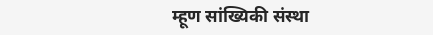म्हूण सांख्यिकी संस्था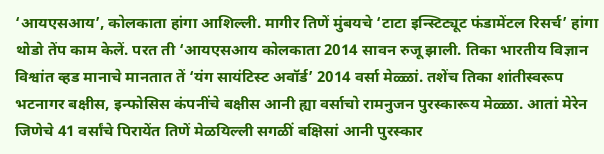‘आयएसआय’, कोलकाता हांगा आशिल्ली. मागीर तिणें मुंबयचे ‘टाटा इन्स्टिट्यूट फंडामेंटल रिसर्च’ हांगा थोडो तेंप काम केलें. परत ती ‘आयएसआय कोलकाता 2014 सावन रुजू झाली. तिका भारतीय विज्ञान विश्वांत व्हड मानाचे मानतात तें ‘यंग सायंटिस्ट अवॉर्ड’ 2014 वर्सा मेळ्ळां. तशेंच तिका शांतीस्वरूप भटनागर बक्षीस, इन्फोसिस कंपनींचे बक्षीस आनी ह्या वर्साचो रामनुजन पुरस्कारूय मेळ्ळा. आतां मेरेन जिणेचे 41 वर्सांचे पिरायेंत तिणें मेळयिल्ली सगळीं बक्षिसां आनी पुरस्कार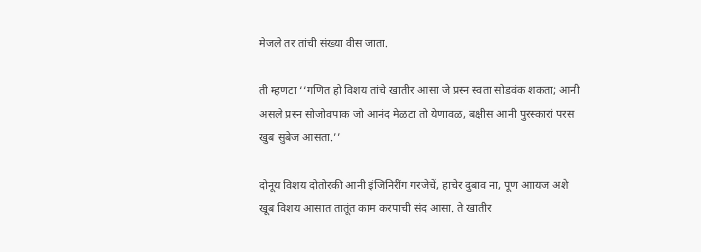मेजले तर तांची संख्या वीस जाता.

ती म्हणटा ‘‘गणित हो विशय तांचे खातीर आसा जे प्रस्न स्वता सोडवंक शकता; आनी असले प्रस्न सोजोवपाक जो आनंद मेळटा तो येणावळ, बक्षीस आनी पुरस्कारां परस खुब सुबेज आसता.’’

दोनूय विशय दोतोरकी आनी इंजिनिरींग गरजेचें, हाचेर दुबाव ना, पूण आायज अशे खूब विशय आसात तातूंत काम करपाची संद आसा. ते खातीर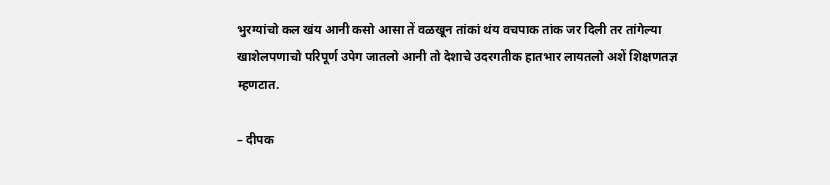भुरग्यांचो कल खंय आनी कसो आसा तें वळखून तांकां थंय वचपाक तांक जर दिली तर तांगेल्या खाशेलपणाचो परिपूर्ण उपेग जातलो आनी तो देशाचे उदरगतीक हातभार लायतलो अशें शिक्षणतज्ञ म्हणटात.

– दीपक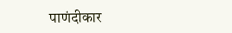पाणंदीकार